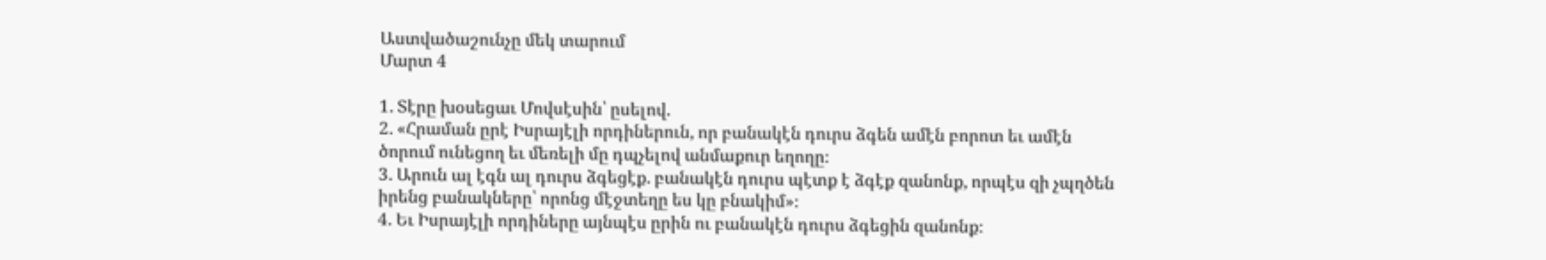Աստվածաշունչը մեկ տարում
Մարտ 4

1. Տէրը խօսեցաւ Մովսէսին՝ ըսելով.
2. «Հրաման ըրէ Իսրայէլի որդիներուն, որ բանակէն դուրս ձգեն ամէն բորոտ եւ ամէն ծորում ունեցող եւ մեռելի մը դպչելով անմաքուր եղողը։
3. Արուն ալ էգն ալ դուրս ձգեցէք. բանակէն դուրս պէտք է ձգէք զանոնք, որպէս զի չպղծեն իրենց բանակները՝ որոնց մէջտեղը ես կը բնակիմ»։
4. Եւ Իսրայէլի որդիները այնպէս ըրին ու բանակէն դուրս ձգեցին զանոնք։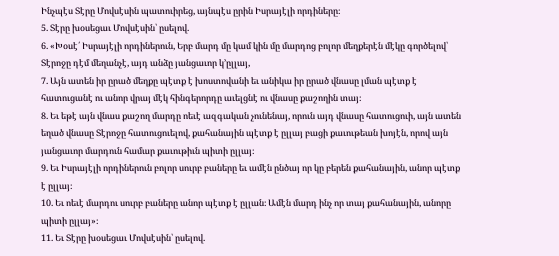Ինչպէս Տէրը Մովսէսին պատուիրեց, այնպէս ըրին Իսրայէլի որդիները։
5. Տէրը խօսեցաւ Մովսէսին՝ ըսելով.
6. «Խօսէ՛ Իսրայէլի որդիներուն, Երբ մարդ մը կամ կին մը մարդոց բոլոր մեղքերէն մէկը գործելով՝ Տէրոջը դէմ մեղանչէ, այդ անձը յանցաւոր կ’ըլլայ,
7. Այն ատեն իր ըրած մեղքը պէտք է խոստովանի եւ անիկա իր ըրած վնասը լման պէտք է հատուցանէ ու անոր վրայ մէկ հինգերորդը աւելցնէ ու վնասը քաշողին տայ։
8. Եւ եթէ այն վնաս քաշող մարդը ոեւէ ազգական չունենայ, որուն այդ վնասը հատուցուի, այն ատեն եղած վնասը Տէրոջը հատուցուելով, քահանային պէտք է ըլլայ բացի քաւութեան խոյէն, որով այն յանցաւոր մարդուն համար քաւութիւն պիտի ըլլայ։
9. Եւ Իսրայէլի որդիներուն բոլոր սուրբ բաները եւ ամէն ընծայ որ կը բերեն քահանային, անոր պէտք է ըլլայ։
10. Եւ ոեւէ մարդու սուրբ բաները անոր պէտք է ըլլան։ Ամէն մարդ ինչ որ տայ քահանային, անորը պիտի ըլլայ»։
11. Եւ Տէրը խօսեցաւ Մովսէսին՝ ըսելով.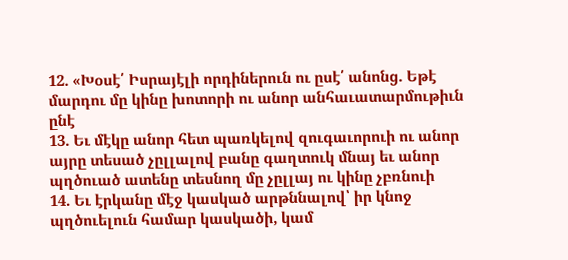12. «Խօսէ՛ Իսրայէլի որդիներուն ու ըսէ՛ անոնց. Եթէ մարդու մը կինը խոտորի ու անոր անհաւատարմութիւն ընէ
13. Եւ մէկը անոր հետ պառկելով զուգաւորուի ու անոր այրը տեսած չըլլալով բանը գաղտուկ մնայ եւ անոր պղծուած ատենը տեսնող մը չըլլայ ու կինը չբռնուի
14. Եւ էրկանը մէջ կասկած արթննալով՝ իր կնոջ պղծուելուն համար կասկածի, կամ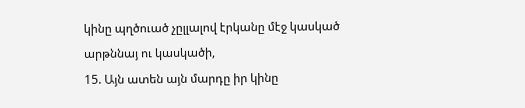կինը պղծուած չըլլալով էրկանը մէջ կասկած արթննայ ու կասկածի,
15. Այն ատեն այն մարդը իր կինը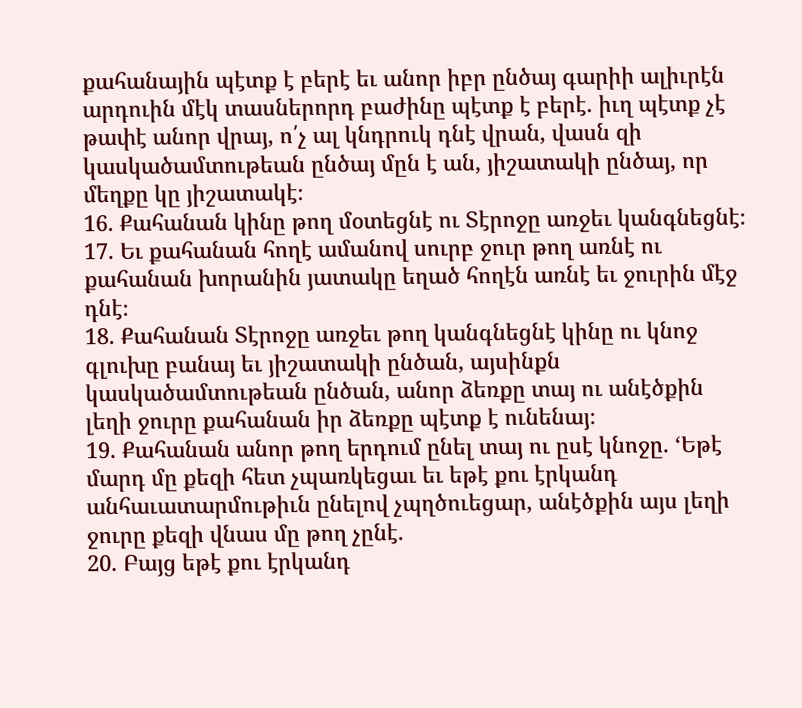քահանային պէտք է բերէ եւ անոր իբր ընծայ գարիի ալիւրէն արդուին մէկ տասներորդ բաժինը պէտք է բերէ. իւղ պէտք չէ թափէ անոր վրայ, ո՛չ ալ կնդրուկ դնէ վրան, վասն զի կասկածամտութեան ընծայ մըն է ան, յիշատակի ընծայ, որ մեղքը կը յիշատակէ։
16. Քահանան կինը թող մօտեցնէ ու Տէրոջը առջեւ կանգնեցնէ։
17. Եւ քահանան հողէ ամանով սուրբ ջուր թող առնէ ու քահանան խորանին յատակը եղած հողէն առնէ եւ ջուրին մէջ դնէ։
18. Քահանան Տէրոջը առջեւ թող կանգնեցնէ կինը ու կնոջ գլուխը բանայ եւ յիշատակի ընծան, այսինքն կասկածամտութեան ընծան, անոր ձեռքը տայ ու անէծքին լեղի ջուրը քահանան իր ձեռքը պէտք է ունենայ։
19. Քահանան անոր թող երդում ընել տայ ու ըսէ կնոջը. ‘Եթէ մարդ մը քեզի հետ չպառկեցաւ եւ եթէ քու էրկանդ անհաւատարմութիւն ընելով չպղծուեցար, անէծքին այս լեղի ջուրը քեզի վնաս մը թող չընէ.
20. Բայց եթէ քու էրկանդ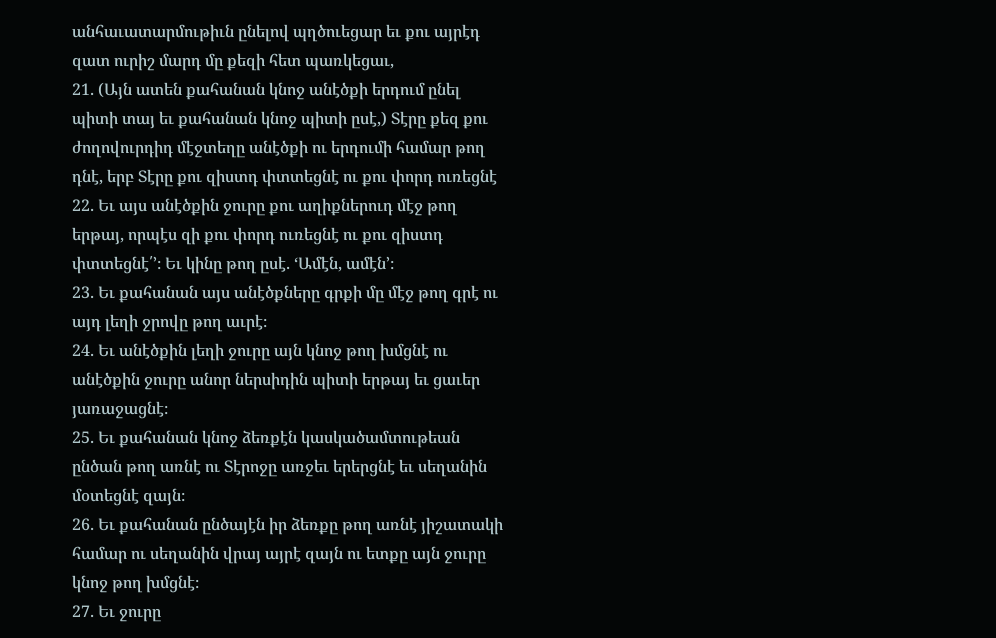անհաւատարմութիւն ընելով պղծուեցար եւ քու այրէդ զատ ուրիշ մարդ մը քեզի հետ պառկեցաւ,
21. (Այն ատեն քահանան կնոջ անէծքի երդում ընել պիտի տայ եւ քահանան կնոջ պիտի ըսէ,) Տէրը քեզ քու ժողովուրդիդ մէջտեղը անէծքի ու երդումի համար թող դնէ, երբ Տէրը քու զիստդ փտտեցնէ ու քու փորդ ուռեցնէ
22. Եւ այս անէծքին ջուրը քու աղիքներուդ մէջ թող երթայ, որպէս զի քու փորդ ուռեցնէ ու քու զիստդ փտտեցնէ՛’։ Եւ կինը թող ըսէ. ‘Ամէն, ամէն’։
23. Եւ քահանան այս անէծքները գրքի մը մէջ թող գրէ ու այդ լեղի ջրովը թող աւրէ։
24. Եւ անէծքին լեղի ջուրը այն կնոջ թող խմցնէ ու անէծքին ջուրը անոր ներսիդին պիտի երթայ եւ ցաւեր յառաջացնէ։
25. Եւ քահանան կնոջ ձեռքէն կասկածամտութեան ընծան թող առնէ ու Տէրոջը առջեւ երերցնէ եւ սեղանին մօտեցնէ զայն։
26. Եւ քահանան ընծայէն իր ձեռքը թող առնէ յիշատակի համար ու սեղանին վրայ այրէ զայն ու ետքը այն ջուրը կնոջ թող խմցնէ։
27. Եւ ջուրը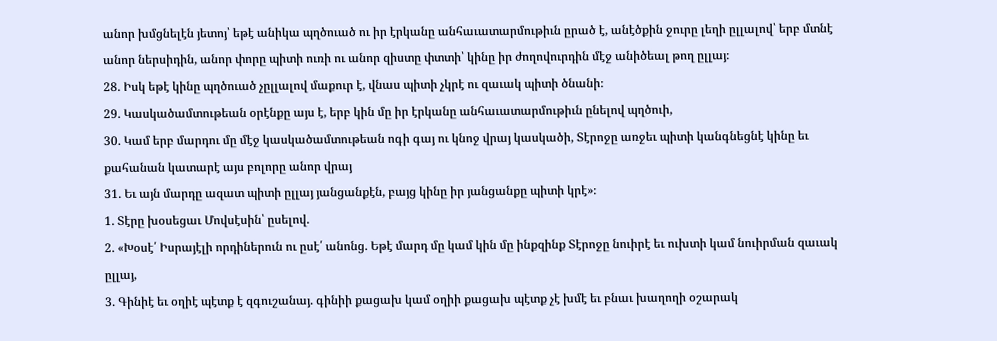անոր խմցնելէն յետոյ՝ եթէ անիկա պղծուած ու իր էրկանը անհաւատարմութիւն ըրած է, անէծքին ջուրը լեղի ըլլալով՝ երբ մտնէ անոր ներսիդին, անոր փորը պիտի ուռի ու անոր զիստը փտտի՝ կինը իր ժողովուրդին մէջ անիծեալ թող ըլլայ։
28. Իսկ եթէ կինը պղծուած չըլլալով մաքուր է, վնաս պիտի չկրէ ու զաւակ պիտի ծնանի։
29. Կասկածամտութեան օրէնքը այս է, երբ կին մը իր էրկանը անհաւատարմութիւն ընելով պղծուի,
30. Կամ երբ մարդու մը մէջ կասկածամտութեան ոգի գայ ու կնոջ վրայ կասկածի, Տէրոջը առջեւ պիտի կանգնեցնէ կինը եւ քահանան կատարէ այս բոլորը անոր վրայ
31. Եւ այն մարդը ազատ պիտի ըլլայ յանցանքէն, բայց կինը իր յանցանքը պիտի կրէ»։
1. Տէրը խօսեցաւ Մովսէսին՝ ըսելով.
2. «Խօսէ՛ Իսրայէլի որդիներուն ու ըսէ՛ անոնց. Եթէ մարդ մը կամ կին մը ինքզինք Տէրոջը նուիրէ եւ ուխտի կամ նուիրման զաւակ ըլլայ,
3. Գինիէ եւ օղիէ պէտք է զգուշանայ. գինիի քացախ կամ օղիի քացախ պէտք չէ խմէ եւ բնաւ խաղողի օշարակ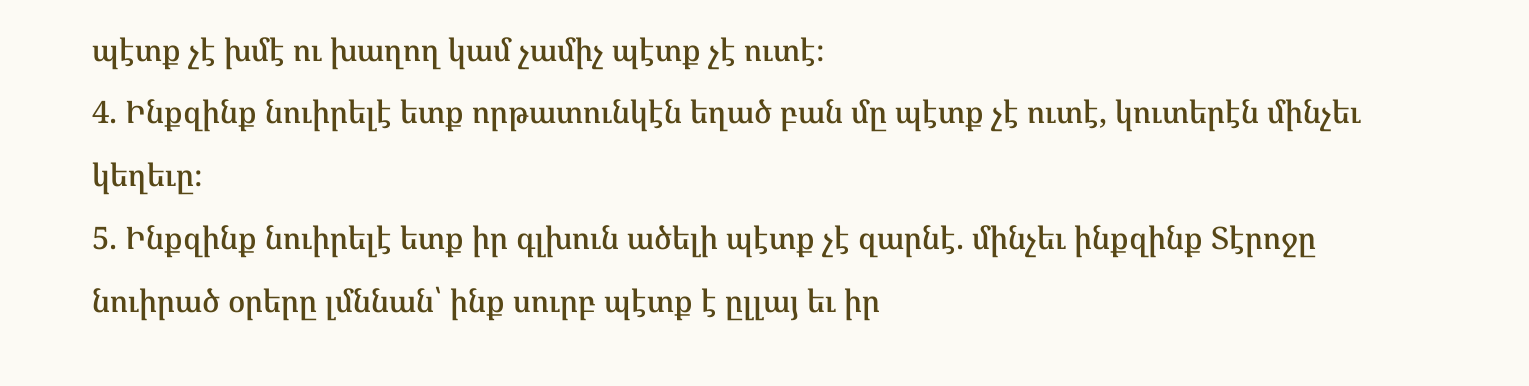պէտք չէ խմէ ու խաղող կամ չամիչ պէտք չէ ուտէ։
4. Ինքզինք նուիրելէ ետք որթատունկէն եղած բան մը պէտք չէ ուտէ, կուտերէն մինչեւ կեղեւը։
5. Ինքզինք նուիրելէ ետք իր գլխուն ածելի պէտք չէ զարնէ. մինչեւ ինքզինք Տէրոջը նուիրած օրերը լմննան՝ ինք սուրբ պէտք է ըլլայ եւ իր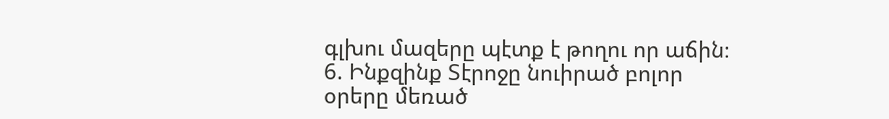գլխու մազերը պէտք է թողու որ աճին։
6. Ինքզինք Տէրոջը նուիրած բոլոր օրերը մեռած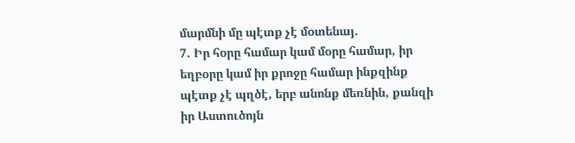մարմնի մը պէտք չէ մօտենայ.
7. Իր հօրը համար կամ մօրը համար, իր եղբօրը կամ իր քրոջը համար ինքզինք պէտք չէ պղծէ, երբ անոնք մեռնին, քանզի իր Աստուծոյն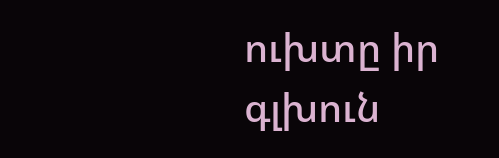ուխտը իր գլխուն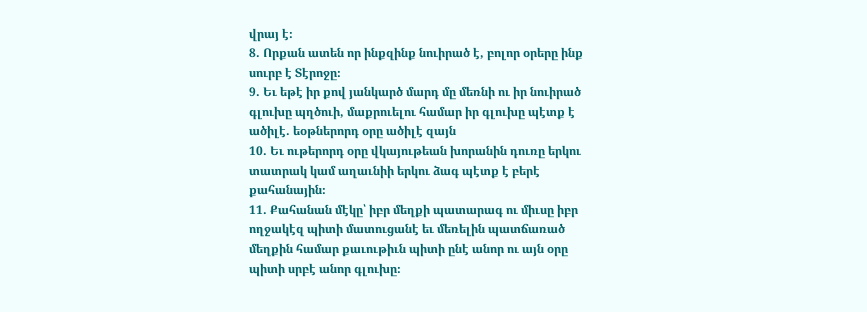վրայ է։
8. Որքան ատեն որ ինքզինք նուիրած է, բոլոր օրերը ինք սուրբ է Տէրոջը։
9. Եւ եթէ իր քով յանկարծ մարդ մը մեռնի ու իր նուիրած գլուխը պղծուի, մաքրուելու համար իր գլուխը պէտք է ածիլէ. եօթներորդ օրը ածիլէ զայն
10. Եւ ութերորդ օրը վկայութեան խորանին դուռը երկու տատրակ կամ աղաւնիի երկու ձագ պէտք է բերէ քահանային։
11. Քահանան մէկը՝ իբր մեղքի պատարագ ու միւսը իբր ողջակէզ պիտի մատուցանէ եւ մեռելին պատճառած մեղքին համար քաւութիւն պիտի ընէ անոր ու այն օրը պիտի սրբէ անոր գլուխը։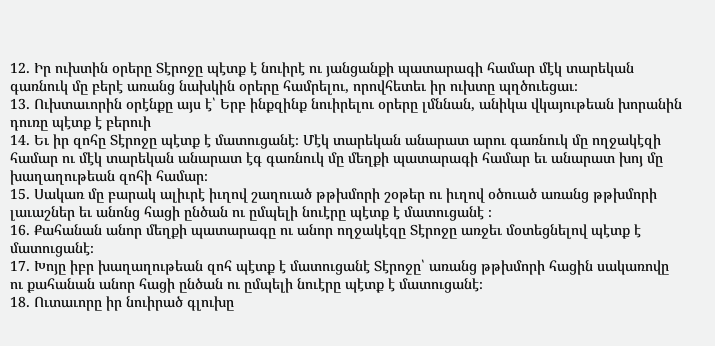12. Իր ուխտին օրերը Տէրոջը պէտք է նուիրէ ու յանցանքի պատարագի համար մէկ տարեկան գառնուկ մը բերէ առանց նախկին օրերը համրելու, որովհետեւ իր ուխտը պղծուեցաւ։
13. Ուխտաւորին օրէնքը այս է՝ Երբ ինքզինք նուիրելու օրերը լմննան, անիկա վկայութեան խորանին դուռը պէտք է բերուի
14. Եւ իր զոհը Տէրոջը պէտք է մատուցանէ։ Մէկ տարեկան անարատ արու գառնուկ մը ողջակէզի համար ու մէկ տարեկան անարատ էգ գառնուկ մը մեղքի պատարագի համար եւ անարատ խոյ մը խաղաղութեան զոհի համար։
15. Սակառ մը բարակ ալիւրէ իւղով շաղուած թթխմորի շօթեր ու իւղով օծուած առանց թթխմորի լաւաշներ եւ անոնց հացի ընծան ու ըմպելի նուէրը պէտք է մատուցանէ ։
16. Քահանան անոր մեղքի պատարագը ու անոր ողջակէզը Տէրոջը առջեւ մօտեցնելով պէտք է մատուցանէ։
17. Խոյը իբր խաղաղութեան զոհ պէտք է մատուցանէ Տէրոջը՝ առանց թթխմորի հացին սակառովը ու քահանան անոր հացի ընծան ու ըմպելի նուէրը պէտք է մատուցանէ։
18. Ուտաւորը իր նուիրած գլուխը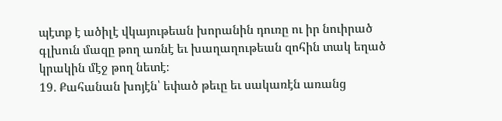պէտք է ածիլէ վկայութեան խորանին դուռը ու իր նուիրած գլխուն մազը թող առնէ եւ խաղաղութեան զոհին տակ եղած կրակին մէջ թող նետէ։
19. Քահանան խոյէն՝ եփած թեւը եւ սակառէն առանց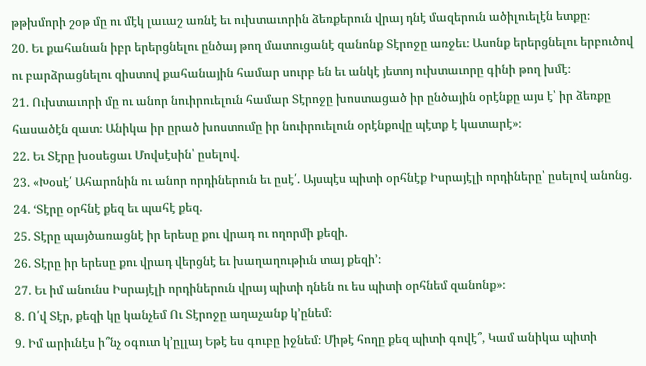թթխմորի շօթ մը ու մէկ լաւաշ առնէ եւ ուխտաւորին ձեռքերուն վրայ դնէ մազերուն ածիլուելէն ետքը։
20. Եւ քահանան իբր երերցնելու ընծայ թող մատուցանէ զանոնք Տէրոջը առջեւ։ Ասոնք երերցնելու երբուծով ու բարձրացնելու զիստով քահանային համար սուրբ են եւ անկէ յետոյ ուխտաւորը գինի թող խմէ։
21. Ուխտաւորի մը ու անոր նուիրուելուն համար Տէրոջը խոստացած իր ընծային օրէնքը այս է՝ իր ձեռքը հասածէն զատ։ Անիկա իր ըրած խոստումը իր նուիրուելուն օրէնքովը պէտք է կատարէ»։
22. Եւ Տէրը խօսեցաւ Մովսէսին՝ ըսելով.
23. «Խօսէ՛ Ահարոնին ու անոր որդիներուն եւ ըսէ՛. Այսպէս պիտի օրհնէք Իսրայէլի որդիները՝ ըսելով անոնց.
24. ‘Տէրը օրհնէ քեզ եւ պահէ քեզ.
25. Տէրը պայծառացնէ իր երեսը քու վրադ ու ողորմի քեզի.
26. Տէրը իր երեսը քու վրադ վերցնէ եւ խաղաղութիւն տայ քեզի’։
27. Եւ իմ անունս Իսրայէլի որդիներուն վրայ պիտի դնեն ու ես պիտի օրհնեմ զանոնք»։
8. Ո՛վ Տէր, քեզի կը կանչեմ Ու Տէրոջը աղաչանք կ’ընեմ։
9. Իմ արիւնէս ի՞նչ օգուտ կ’ըլլայ Եթէ ես գուբը իջնեմ։ Միթէ հողը քեզ պիտի գովէ՞, Կամ անիկա պիտի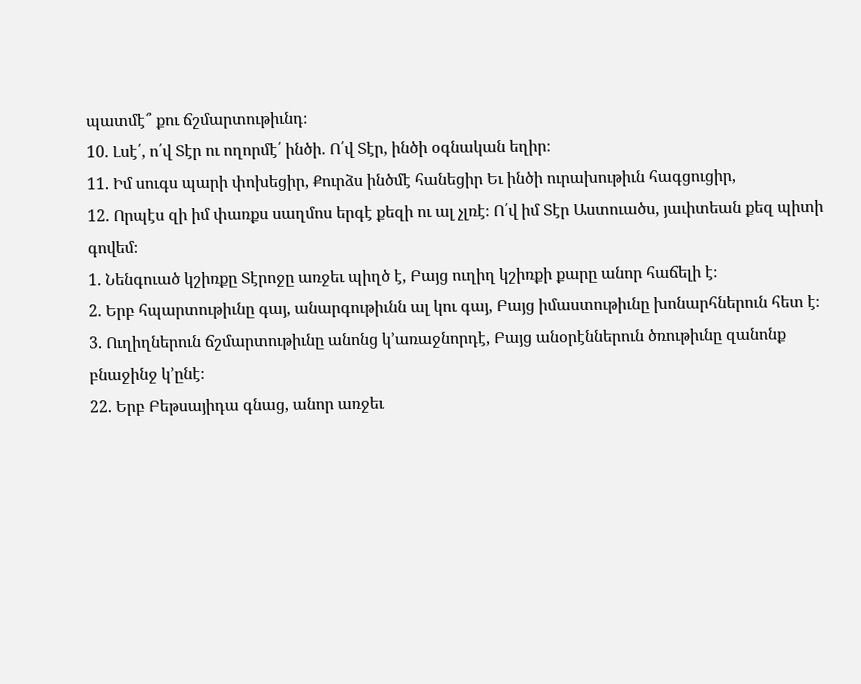պատմէ՞ քու ճշմարտութիւնդ։
10. Լսէ՛, ո՛վ Տէր ու ողորմէ՛ ինծի. Ո՛վ Տէր, ինծի օգնական եղիր։
11. Իմ սուգս պարի փոխեցիր, Քուրձս ինծմէ հանեցիր Եւ ինծի ուրախութիւն հագցուցիր,
12. Որպէս զի իմ փառքս սաղմոս երգէ քեզի ու ալ չլռէ։ Ո՛վ իմ Տէր Աստուածս, յաւիտեան քեզ պիտի գովեմ։
1. Նենգուած կշիռքը Տէրոջը առջեւ պիղծ է, Բայց ուղիղ կշիռքի քարը անոր հաճելի է։
2. Երբ հպարտութիւնը գայ, անարգութիւնն ալ կու գայ, Բայց իմաստութիւնը խոնարհներուն հետ է։
3. Ուղիղներուն ճշմարտութիւնը անոնց կ’առաջնորդէ, Բայց անօրէններուն ծռութիւնը զանոնք բնաջինջ կ’ընէ։
22. Երբ Բեթսայիդա գնաց, անոր առջեւ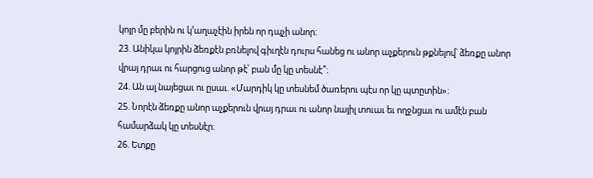կոյր մը բերին ու կ’աղաչէին իրեն որ դպչի անոր։
23. Անիկա կոյրին ձեռքէն բռնելով գիւղէն դուրս հանեց ու անոր աչքերուն թքնելով՝ ձեռքը անոր վրայ դրաւ ու հարցուց անոր թէ՝ բան մը կը տեսնէ՞։
24. Ան ալ նայեցաւ ու ըսաւ. «Մարդիկ կը տեսնեմ ծառերու պէս որ կը պտըտին»։
25. Նորէն ձեռքը անոր աչքերուն վրայ դրաւ ու անոր նայիլ տուաւ եւ ողջնցաւ ու ամէն բան համարձակ կը տեսնէր։
26. Ետքը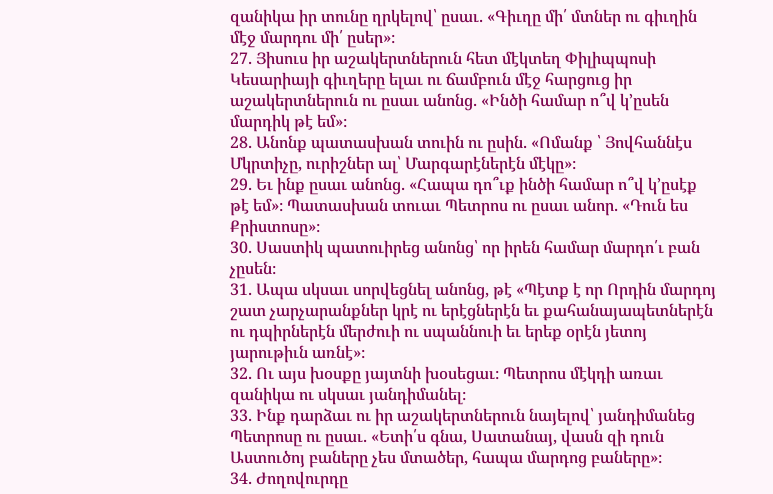զանիկա իր տունը ղրկելով՝ ըսաւ. «Գիւղը մի՛ մտներ ու գիւղին մէջ մարդու մի՛ ըսեր»։
27. Յիսուս իր աշակերտներուն հետ մէկտեղ Փիլիպպոսի Կեսարիայի գիւղերը ելաւ ու ճամբուն մէջ հարցուց իր աշակերտներուն ու ըսաւ անոնց. «Ինծի համար ո՞վ կ’ըսեն մարդիկ թէ եմ»։
28. Անոնք պատասխան տուին ու ըսին. «Ոմանք ՝ Յովհաննէս Մկրտիչը, ուրիշներ ալ՝ Մարգարէներէն մէկը»։
29. Եւ ինք ըսաւ անոնց. «Հապա դո՞ւք ինծի համար ո՞վ կ’ըսէք թէ եմ»։ Պատասխան տուաւ Պետրոս ու ըսաւ անոր. «Դուն ես Քրիստոսը»։
30. Սաստիկ պատուիրեց անոնց՝ որ իրեն համար մարդո՛ւ բան չըսեն։
31. Ապա սկսաւ սորվեցնել անոնց, թէ «Պէտք է որ Որդին մարդոյ շատ չարչարանքներ կրէ ու երէցներէն եւ քահանայապետներէն ու դպիրներէն մերժուի ու սպաննուի եւ երեք օրէն յետոյ յարութիւն առնէ»։
32. Ու այս խօսքը յայտնի խօսեցաւ։ Պետրոս մէկդի առաւ զանիկա ու սկսաւ յանդիմանել։
33. Ինք դարձաւ ու իր աշակերտներուն նայելով՝ յանդիմանեց Պետրոսը ու ըսաւ. «Ետի՛ս գնա, Սատանայ, վասն զի դուն Աստուծոյ բաները չես մտածեր, հապա մարդոց բաները»։
34. Ժողովուրդը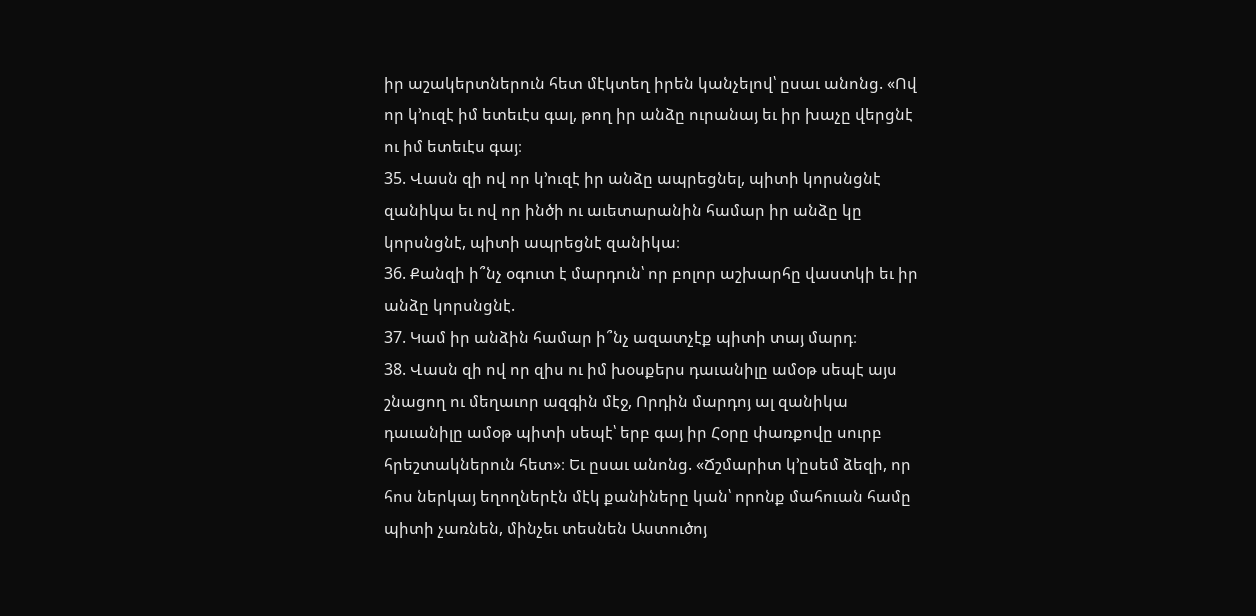իր աշակերտներուն հետ մէկտեղ իրեն կանչելով՝ ըսաւ անոնց. «Ով որ կ’ուզէ իմ ետեւէս գալ, թող իր անձը ուրանայ եւ իր խաչը վերցնէ ու իմ ետեւէս գայ։
35. Վասն զի ով որ կ’ուզէ իր անձը ապրեցնել, պիտի կորսնցնէ զանիկա եւ ով որ ինծի ու աւետարանին համար իր անձը կը կորսնցնէ, պիտի ապրեցնէ զանիկա։
36. Քանզի ի՞նչ օգուտ է մարդուն՝ որ բոլոր աշխարհը վաստկի եւ իր անձը կորսնցնէ.
37. Կամ իր անձին համար ի՞նչ ազատչէք պիտի տայ մարդ։
38. Վասն զի ով որ զիս ու իմ խօսքերս դաւանիլը ամօթ սեպէ այս շնացող ու մեղաւոր ազգին մէջ, Որդին մարդոյ ալ զանիկա դաւանիլը ամօթ պիտի սեպէ՝ երբ գայ իր Հօրը փառքովը սուրբ հրեշտակներուն հետ»։ Եւ ըսաւ անոնց. «Ճշմարիտ կ’ըսեմ ձեզի, որ հոս ներկայ եղողներէն մէկ քանիները կան՝ որոնք մահուան համը պիտի չառնեն, մինչեւ տեսնեն Աստուծոյ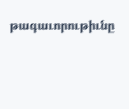թագաւորութիւնը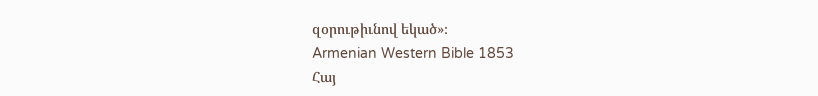զօրութիւնով եկած»։
Armenian Western Bible 1853
Հայ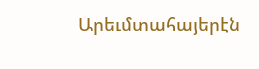Արեւմտահայերէն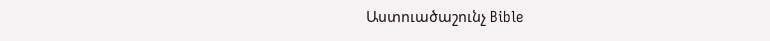Աստուածաշունչ Bible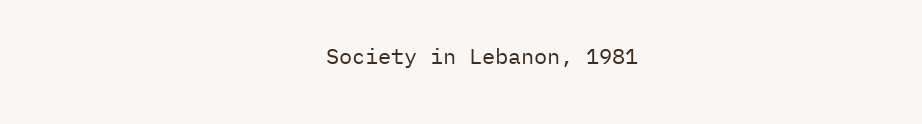Society in Lebanon, 1981